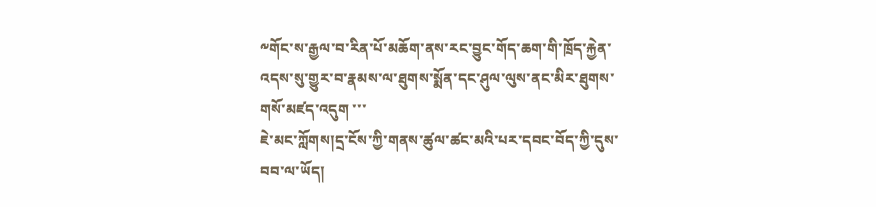༸གོང་ས་རྒྱལ་བ་རིན་པོ་མཆོག་ནས་རང་བྱུང་གོད་ཆག་གི་ཁྲོད་རྐྱེན་འདས་སུ་གྱུར་བ་རྣམས་ལ་ཐུགས་སྨོན་དང་ཤུལ་ལུས་ནང་མིར་ཐུགས་གསོ་མཛད་འདུག ་་་
ཇེ་མང་ཀློགས།དྲ་ངོས་ཀྱི་གནས་ཚུལ་ཚང་མའི་པར་དབང་བོད་ཀྱི་དུས་བབ་ལ་ཡོད།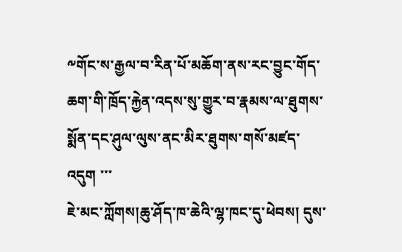༸གོང་ས་རྒྱལ་བ་རིན་པོ་མཆོག་ནས་རང་བྱུང་གོད་ཆག་གི་ཁྲོད་རྐྱེན་འདས་སུ་གྱུར་བ་རྣམས་ལ་ཐུགས་སྨོན་དང་ཤུལ་ལུས་ནང་མིར་ཐུགས་གསོ་མཛད་འདུག ་་་
ཇེ་མང་ཀློགས།ཆུ་ཤོད་ཁ་ཆེའི་ལྷ་ཁང་དུ་ཕེབས། དུས་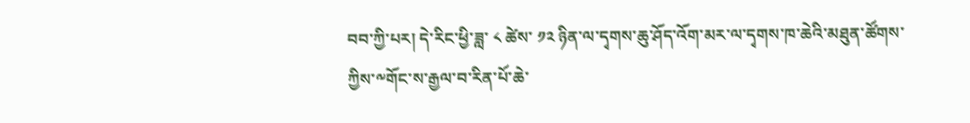བབ་ཀྱི་པར། དེ་རིང་ཕྱི་ཟླ་ ༨ ཚེས་ ༡༢ ཉིན་ལ་དྭགས་ཆུ་ཤོད་འོག་མར་ལ་དྭགས་ཁ་ཆེའི་མཐུན་ཚོགས་ཀྱིས་༸གོང་ས་རྒྱལ་བ་རིན་པོ་ཆེ་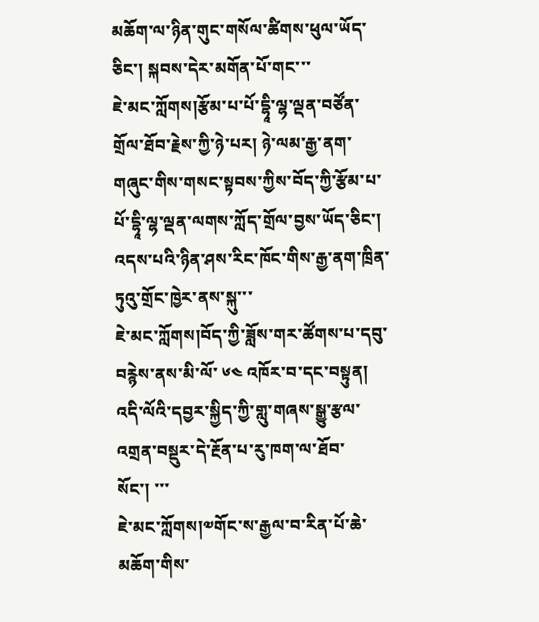མཆོག་ལ་ཉིན་གུང་གསོལ་ཚིགས་ཕུལ་ཡོད་ཅིང་། སྐབས་དེར་མགོན་པོ་གང་་་
ཇེ་མང་ཀློགས།རྩོམ་པ་པོ་དྷཱི་ལྷ་ལྡན་བཙོན་གྲོལ་ཐོབ་རྗེས་ཀྱི་ཉེ་པར། ཉེ་ལམ་རྒྱ་ནག་གཞུང་གིས་གསང་སྟབས་ཀྱིས་བོད་ཀྱི་རྩོམ་པ་པོ་དྷཱི་ལྷ་ལྡན་ལགས་ཀློད་གྲོལ་བྱས་ཡོད་ཅིང་། འདས་པའི་ཉིན་ཤས་རིང་ཁོང་གིས་རྒྱ་ནག་ཁྲིན་ཏུའུ་གྲོང་ཁྱེར་ནས་སྐུ་་་
ཇེ་མང་ཀློགས།བོད་ཀྱི་ཟློས་གར་ཚོགས་པ་དབུ་བརྙེས་ནས་མི་ལོ་ ༦༤ འཁོར་བ་དང་བསྟུན། འདི་ལོའི་དབྱར་སྐྱིད་ཀྱི་གླུ་གཞས་སྒྱུ་རྩལ་འགྲན་བསྡུར་དེ་རྔོན་པ་རུ་ཁག་ལ་ཐོབ་སོང་། ་་་
ཇེ་མང་ཀློགས།༧གོང་ས་རྒྱལ་བ་རིན་པོ་ཆེ་མཆོག་གིས་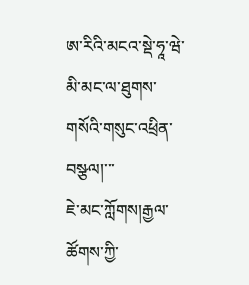ཨ་རིའི་མངའ་སྡེ་ཧཱ་ཝེ་མི་མང་ལ་ཐུགས་གསོའི་གསུང་འཕྲིན་བསྩལ།་་་
ཇེ་མང་ཀློགས།རྒྱལ་ཚོགས་ཀྱི་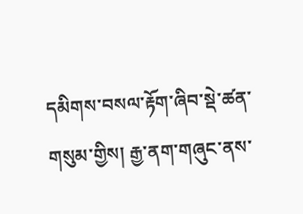དམིགས་བསལ་རྟོག་ཞིབ་སྡེ་ཚན་གསུམ་གྱིས། རྒྱ་ནག་གཞུང་ནས་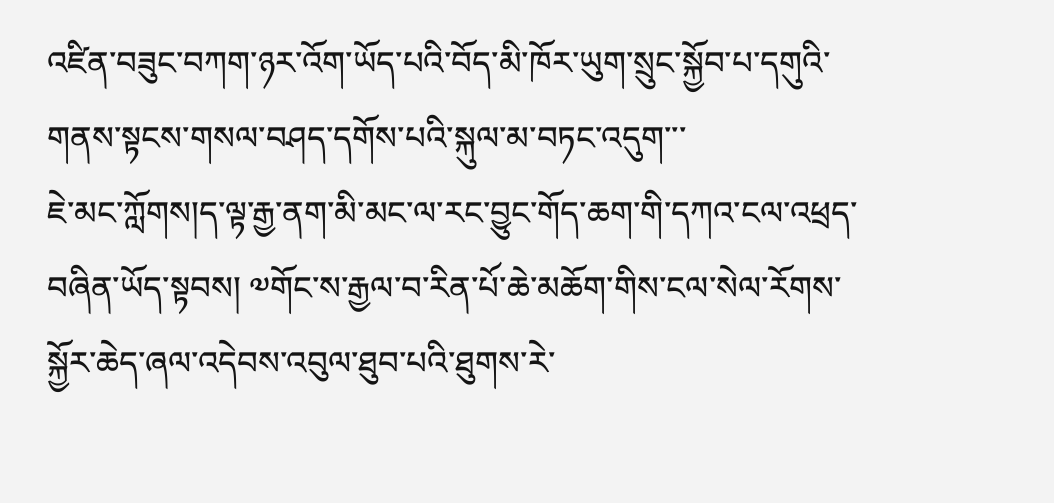འཛིན་བཟུང་བཀག་ཉར་འོག་ཡོད་པའི་བོད་མི་ཁོར་ཡུག་སྲུང་སྐྱོབ་པ་དགུའི་གནས་སྟངས་གསལ་བཤད་དགོས་པའི་སྐུལ་མ་བཏང་འདུག་་་
ཇེ་མང་ཀློགས།ད་ལྟ་རྒྱ་ནག་མི་མང་ལ་རང་བྱུང་གོད་ཆག་གི་དཀའ་ངལ་འཕྲད་བཞིན་ཡོད་སྟབས། ༧གོང་ས་རྒྱལ་བ་རིན་པོ་ཆེ་མཆོག་གིས་ངལ་སེལ་རོགས་སྐྱོར་ཆེད་ཞལ་འདེབས་འབུལ་ཐུབ་པའི་ཐུགས་རེ་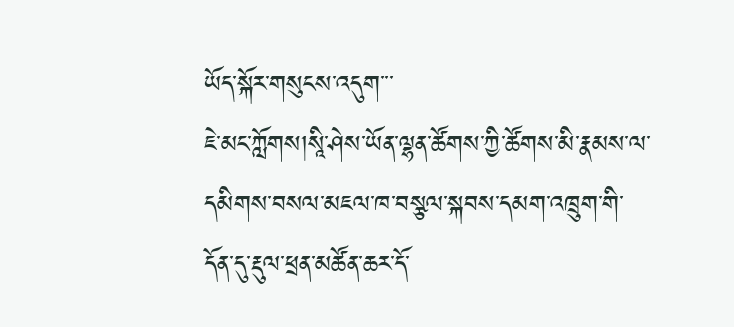ཡོད་སྐོར་གསུངས་འདུག་་་
ཇེ་མང་ཀློགས།སཱི་ཤེས་ཡོན་ལྷན་ཚོགས་ཀྱི་ཚོགས་མི་རྣམས་ལ་དམིགས་བསལ་མཇལ་ཁ་བསྩལ་སྐབས་དམག་འཁྲུག་གི་དོན་དུ་རྡུལ་ཕྲན་མཚོན་ཆར་དོ་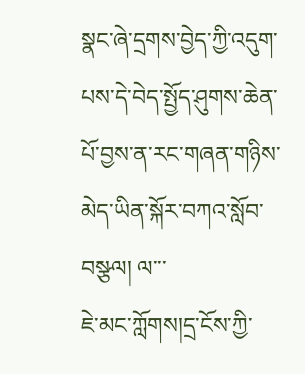སྣང་ཞེ་དྲགས་བྱེད་ཀྱི་འདུག་པས་དེ་བེད་སྤྱོད་ཤུགས་ཆེན་པོ་བྱས་ན་རང་གཞན་གཉིས་མེད་ཡིན་སྐོར་བཀའ་སློབ་བསྩལ། ལ་་་
ཇེ་མང་ཀློགས།དྲ་ངོས་ཀྱི་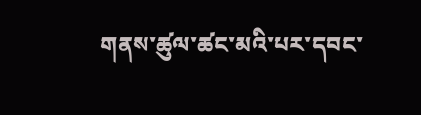གནས་ཚུལ་ཚང་མའི་པར་དབང་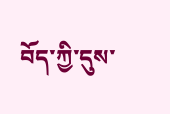བོད་ཀྱི་དུས་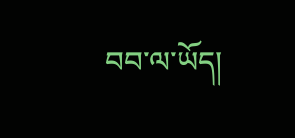བབ་ལ་ཡོད།